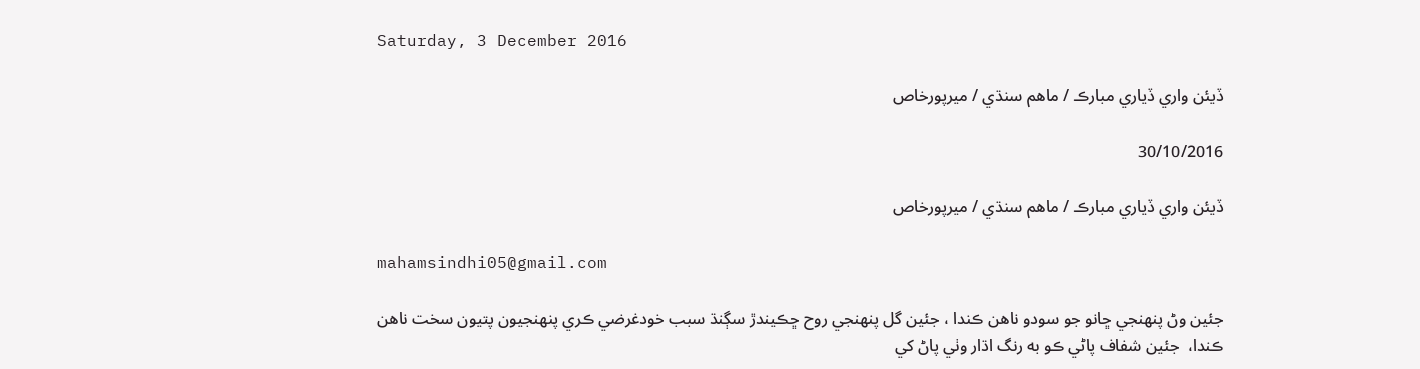Saturday, 3 December 2016

ڏيئن واري ڏياري مبارڪ / ماھم سنڌي / ميرپورخاص

30/10/2016

ڏيئن واري ڏياري مبارڪ / ماھم سنڌي / ميرپورخاص

mahamsindhi05@gmail.com

جئين وڻ پنھنجي ڇانو جو سودو ناھن ڪندا ، جئين گل پنھنجي روح ڇڪيندڙ سڳنڌ سبب خودغرضي ڪري پنھنجيون پتيون سخت ناھن ڪندا،  جئين شفاف پاڻي ڪو به رنگ اڌار وٺي پاڻ کي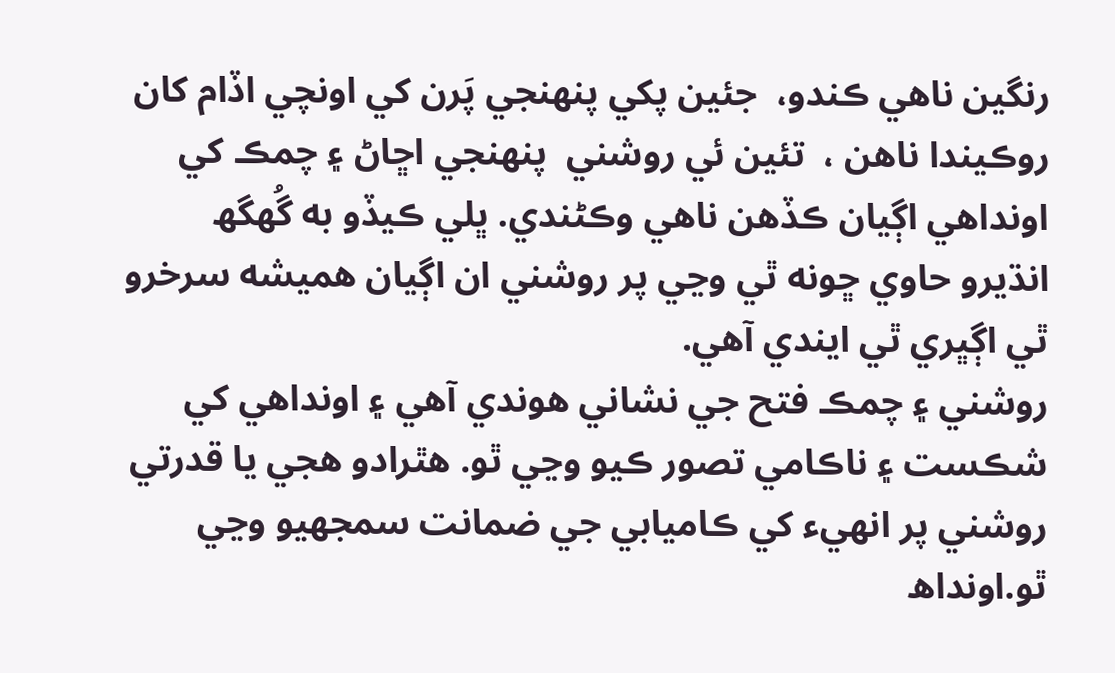رنگين ناھي ڪندو،  جئين پکي پنھنجي پَرن کي اونچي اڏام کان روڪيندا ناھن ،  تئين ئي روشني  پنھنجي اڇاڻ ۽ چمڪ کي اونداھي اڳيان ڪڏھن ناھي وڪڻندي. ڀلي ڪيڏو به گُھگھ انڌيرو حاوي ڇونه ٿي وڃي پر روشني ان اڳيان ھميشه سرخرو ٿي اڳڀري ٿي ايندي آھي.
روشني ۽ چمڪ فتح جي نشاني ھوندي آھي ۽ اونداھي کي شڪست ۽ ناڪامي تصور ڪيو وڃي ٿو. ھٿرادو ھجي يا قدرتي روشني پر انھيء کي ڪاميابي جي ضمانت سمجھيو وڃي ٿو.اونداھ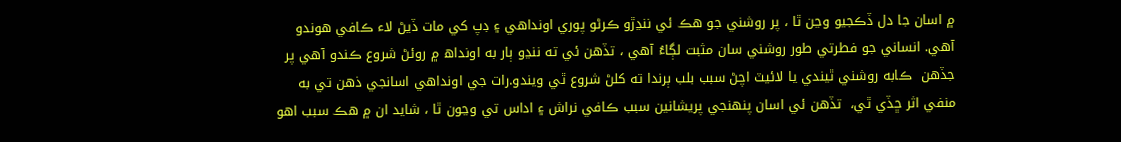۾ اسان جا دل ڏڪجيو وڃن ٿا ، پر روشني جو ھڪ ئي ننڍڙو ڪرڻو پوري اونداھي ۽ ڊپ کي مات ڏيڻ لاء ڪافي ھوندو آھي. انساني جو فطرتي طور روشني سان مثبت لڳاءُ آھي ، تڏھن ئي ته ننڍو ٻار به اونداھ ۾ روئڻ شروع ڪندو آھي پر جڏھن  ڪابه روشني ٿيندي يا لائيٽ اچڻ سبب بلب ٻرندا ته کلڻ شروع ٿي ويندو.رات جي اونداھي اسانجي ذھن تي به منفي اثر ڇڏي ٿي،  تڏھن ئي اسان پنھنجي پريشانين سبب ڪافي نراش ۽ اداس تي وڃون ٿا ، شايد ان ۾ ھڪ سبب اھو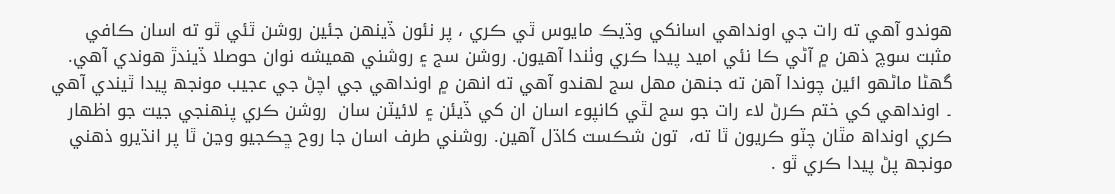ھوندو آھي ته رات جي اونداھي اسانکي وڌيڪ مايوس ٿي ڪري ، پر نئون ڏينھن جئين روشن ٿئي ٿو ته اسان ڪافي مثبت سوچ ذھن ۾ آڻي ڪا نئي اميد پيدا ڪري وٺندا آھيون. روشن سج ۽ روشني ھميشه نوان حوصلا ڏيندڙ ھوندي آھي. گھڻا ماڻھو ائين چوندا آھن ته جنھن مھل سج لھندو آھي ته انھن ۾ اونداھي جي اچڻ جي عجيب مونجھ پيدا ٿيندي آھي ۔ اونداھي کي ختم ڪرڻ لاء رات جو سج لٿي کانپوء اسان ان کي ڏيئن ۽ لائيٽن سان  روشن ڪري پنھنجي جيت جو اظھار ڪري اونداھ مٿان چٽو ڪريون ٿا ته،  تون شڪست کاڌل آھين. روشني طرف اسان جا روح ڇڪجيو وڃن ٿا پر انڌيرو ذھني مونجھ پڻ پيدا ڪري ٿو .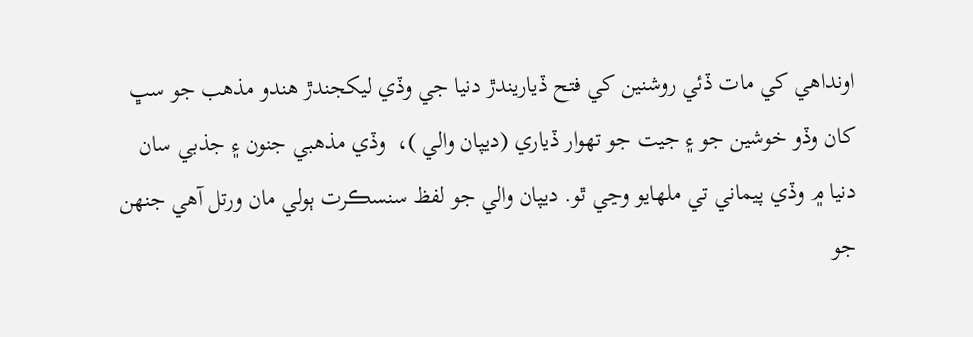اونداھي کي مات ڏئي روشنين کي فتح ڏياريندڙ دنيا جي وڏي ليکجندڙ ھندو مذھب جو سڀ کان وڏو خوشين جو ۽ جيت جو تھوار ڏياري (ديپان والي )،  وڏي مذھبي جنون ۽ جذبي سان دنيا ۾ وڏي پيماني تي ملھايو وڃي ٿو. ديپان والي جو لفظ سنسڪرت ٻولي مان ورتل آھي جنھن جو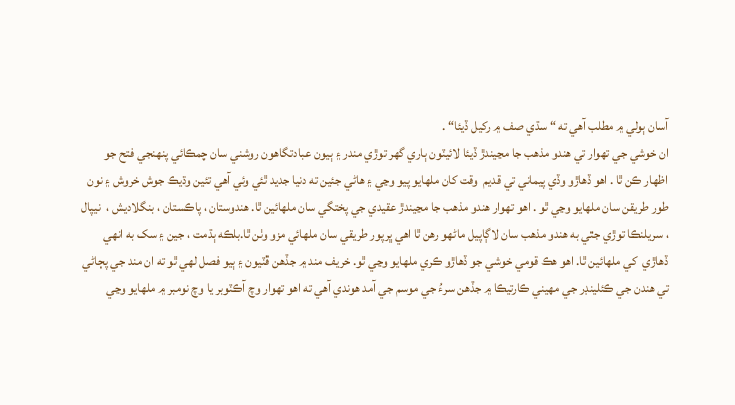آسان ٻولي ۾ مطلب آھي ته “ سڌي صف ۾ رکيل ڏيئا“ .
ان خوشي جي تھوار تي ھندو مذھب جا مڃيندڙ ڏيئا لائيٽون ٻاري گھر توڙي مندر ۽ ٻيون عبادتگاھون روشني سان چمڪائي پنھنجي فتح جو اظھار ڪن ٿا . اھو ڏھاڙو وڏي پيماني تي قديم  وقت کان ملھايو پيو وڃي ۽ ھاڻي جئين ته دنيا جديد ٿئي وئي آھي تئين وڌيڪ جوش خروش ۽ نون طور طريقن سان ملھايو وڃي ٿو . اھو تھوار ھندو مذھب جا مڃيندڙ عقيدي جي پختگي سان ملھائين ٿا. ھندوستان ، پاڪستان ، بنگلاديش ،  نيپال ، سريلنڪا توڙي جٿي به ھندو مذھب سان لاڳاپيل ماڻھو رھن ٿا اھي ڀرپور طريقي سان ملھائي مزو وٺن ٿا.بلڪه ٻڌمت ، جين ۽ سک به انھي ڏھاڙي  کي ملھائين ٿا. اھو ھڪ قومي خوشي جو ڏھاڙو ڪري ملھايو وڃي ٿو. خريف مند ۾ جڏھن ڦٽيون ۽ ٻيو فصل لھي ٿو ته ان مند جي پڄاڻي تي ھندن جي ڪئلينڊر جي مھيني ڪارتيڪا ۾ جڏھن سرءُ جي موسم جي آمد ھوندي آھي ته اھو تھوار وچ آڪٽوبر يا وچ نومبر ۾ ملھايو وڃي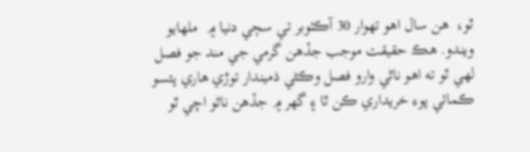ٿو،  ھن سال اھو تھوار 30 آڪٽوبر تي سڄي دنيا ۾  ملھايو ويندو. ھڪ حقيقت موجب جڏھن گرمي جي مند جو فصل لھي ٿو ته اھو ناڻي وارو فصل وڪڻي ذميندار توڙي ھاري پئسو ڪمائي پوء خريداري ڪن ٿا ۽ گھر ۾ جڏھن ناڻو اچي ٿو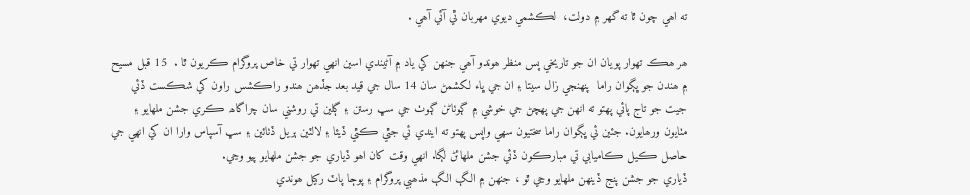ته اھي چون ٿا ته گھر ۾ دولت،  لڪشمي ديوي مھربان ٿي آئي آھي .

ھر ھڪ تھوار پويان ان جو تاريخي پس منظر ھوندو آھي جنھن کي ياد ۾ آڻيندي اسين انھي تھوار تي خاص پروگرام ڪريون ٿا .  15 قبل مسيح ۾ ھندن جو ڀڳوان راما  پنھنجي زال سيتا ۽ ان جي ڀاء لکشمڻ سان 14 سال جي قيد بعد جڏھن ھندو راڪشس راون کي شڪست ڏئي جيت جو تاج پائي پھتو ته انھن جي پھچڻ جي خوشي ۾ ڳوٺاڻن ڳوٺ جي سڀ رستن ۽ ڳلين تي روشني سان چراگاھ ڪري جشن ملھايو ۽ مٺايون ورھايون. جئين ئي ڀڳوان راما سختيون سھي واپس پھتو ته ايندي ئي جٿي ڪٿي ڏيئا ۽ لالٽين ٻريل ڏٺائين ۽ سڀ آسپاس وارا ان کي انھي جي حاصل ڪيل ڪاميابي تي مبارڪون ڏئي جشن ملھائڻ لڳا. انھي وقت کان اھو ڏياري جو جشن ملھايو پيو وڃي.
ڏياري جو جشن پنج ڏينھن ملھايو وڃي ٿو ، جنھن ۾ الڳ الڳ مذھبي پروگرام ۽ پوڄا پاٽ رکيل ھوندي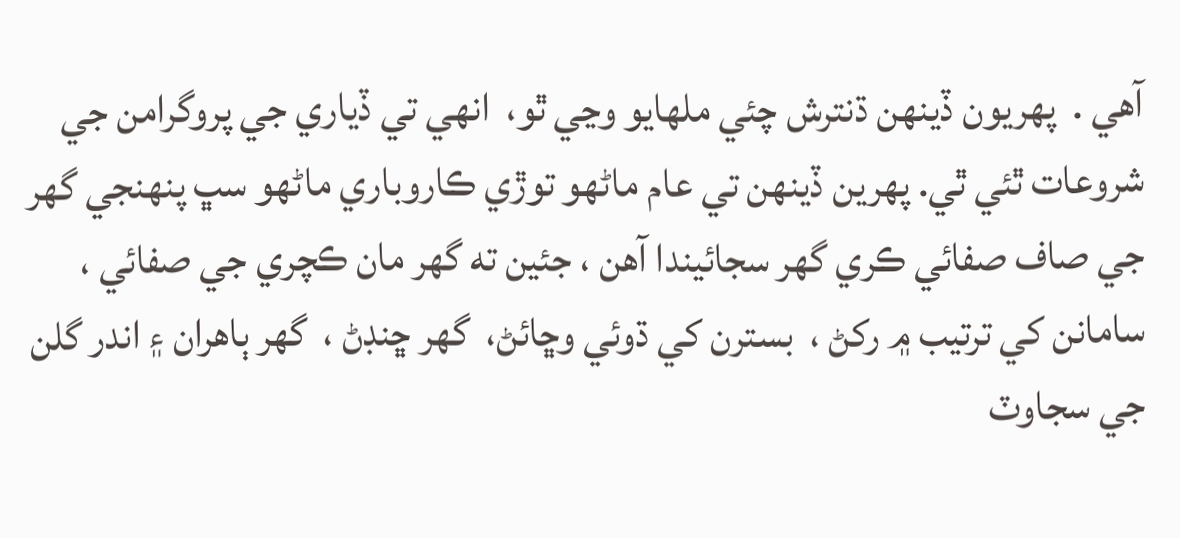آھي .  پھريون ڏينھن ڌنترش چئي ملھايو وڃي ٿو،  انھي تي ڏياري جي پروگرامن جي شروعات ٿئي ٿي. پھرين ڏينھن تي عام ماڻھو توڙي ڪاروباري ماڻھو سڀ پنھنجي گھر جي صاف صفائي ڪري گھر سجائيندا آھن ، جئين ته گھر مان ڪچري جي صفائي ، سامانن کي ترتيب ۾ رکڻ ،  بسترن کي ڌوئي وڇائڻ،  گھر ڇنڊڻ ،  گھر ٻاھران ۽ اندر گلن جي سجاوٽ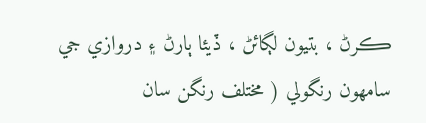ڪرڻ ، بتيون لڳائڻ ، ڏيئا ٻارڻ ۽ دروازي جي سامھون رنگولي ( مختلف رنگن سان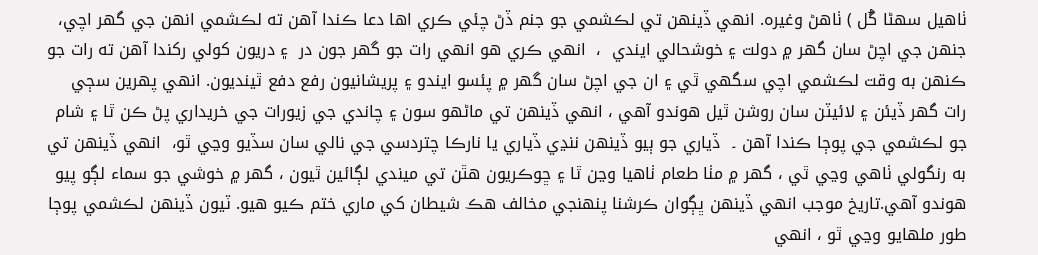ٺاھيل سھڻا گُل ) ٺاھڻ وغيره. انھي ڏينھن تي لڪشمي جو جنم ڏڻ چئي ڪري اھا دعا ڪندا آھن ته لڪشمي انھن جي گھر اچي،  جنھن جي اچڻ سان گھر ۾ دولت ۽ خوشحالي ايندي  ،  انھي ڪري ھو انھي رات جو گھر جون در  ۽ دريون کولي رکندا آھن ته رات جو ڪنھن به وقت لڪشمي اچي سگھي ٿي ۽ ان جي اچڻ سان گھر ۾ پئسو ايندو ۽ پريشانيون رفع دفع ٿينديون. انھي پھرين سڄي رات گھر ڏيئن ۽ لائيٽن سان روشن ٿيل ھوندو آھي ، انھي ڏينھن تي ماڻھو سون ۽ چاندي جي زيورات جي خريداري پڻ ڪن ٿا ۽ شام جو لڪشمي جي پوڄا ڪندا آھن ۔  ڏياري جو ٻيو ڏينھن ننڍي ڏياري يا نارڪا چتردسي جي نالي سان سڏيو وڃي ٿو،  انھي ڏينھن تي به رنگولي ٺاھي وڃي ٿي ، گھر ۾ مٺا طعام ٺاھيا وڃن ٿا ۽ ڇوڪريون ھٿن تي ميندي لڳائين ٿيون ، گھر ۾ خوشي جو سماء لڳو پيو ھوندو آھي.تاريخ موجب انھي ڏينھن ڀڳوان ڪرشنا پنھنجي مخالف ھڪ شيطان کي ماري ختم ڪيو ھيو. ٽيون ڏينھن لڪشمي پوڄا طور ملھايو وڃي ٿو ، انھي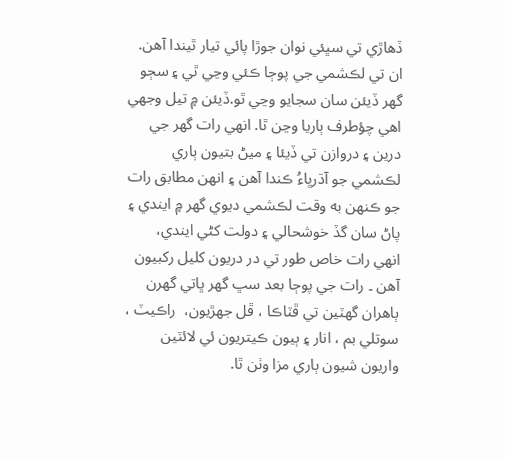ڏھاڙي تي سڀئي نوان جوڙا پائي تيار ٿيندا آھن.  ان تي لڪشمي جي پوڄا ڪئي وڃي ٿي ۽ سڄو گھر ڏيئن سان سجايو وڃي ٿو.ڏيئن ۾ تيل وجھي اھي چؤطرف ٻاريا وڃن ٿا. انھي رات گھر جي درين ۽ دروازن تي ڏيئا ۽ ميڻ بتيون ٻاري لڪشمي جو آڌرڀاءُ ڪندا آھن ۽ انھن مطابق رات جو ڪنھن به وقت لڪشمي ديوي گھر ۾ ايندي ۽ پاڻ سان گڏ خوشحالي ۽ دولت کڻي ايندي،  انھي رات خاص طور تي در دريون کليل رکبيون آھن ۔ رات جي پوڄا بعد سڀ گھر ڀاتي گھرن ٻاھران گھٽين تي ڦٽاڪا ، ڦل جھڙيون،  راڪيٽ ، سوتلي بم ، انار ۽ ٻيون ڪيتريون ئي لائٽين واريون شيون ٻاري مزا وٺن ٿا.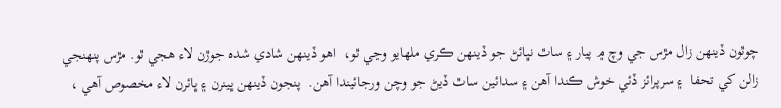چوٿون ڏينھن زال مڙس جي وچ ۾ پيار ۽ ساٿ نڀائڻ جو ڏينھن ڪري ملھايو وڃي ٿو،  اھو ڏينھن شادي شده جوڙن لاء ھجي ٿو. مڙس پنھنجي زالن کي تحفا  ۽ سرپرائز ڏئي خوش ڪندا آھن ۽ سدائين ساٿ ڏيڻ جو وچن ورجائيندا آھن.  پنجون ڏينھن ڀينرن ۽ ڀائرن لاء مخصوص آھي ،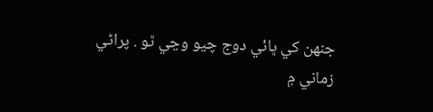جنھن کي ڀائي دوج چيو وڃي ٿو . پراڻي زماني ۾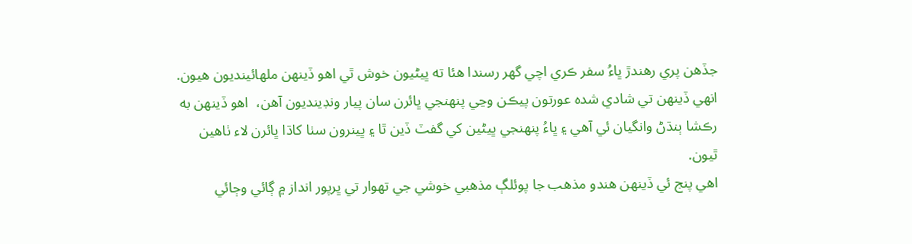جڏھن پري رھندڙ ڀاءُ سفر ڪري اچي گھر رسندا ھئا ته ڀيڻيون خوش ٿي اھو ڏينھن ملھائينديون ھيون. انھي ڏينھن تي شادي شده عورتون پيڪن وڃي پنھنجي ڀائرن سان پيار ونڊينديون آھن،  اھو ڏينھن به رڪشا ٻنڌڻ وانگيان ئي آھي ۽ ڀاءُ پنھنجي ڀيڻين کي گفٽ ڏين ٿا ۽ ڀينرون سٺا کاڌا ڀائرن لاء ٺاھين ٿيون.
اھي پنج ئي ڏينھن ھندو مذھب جا پوئلڳ مذھبي خوشي جي تھوار تي ڀرپور انداز ۾ ڳائي وڄائي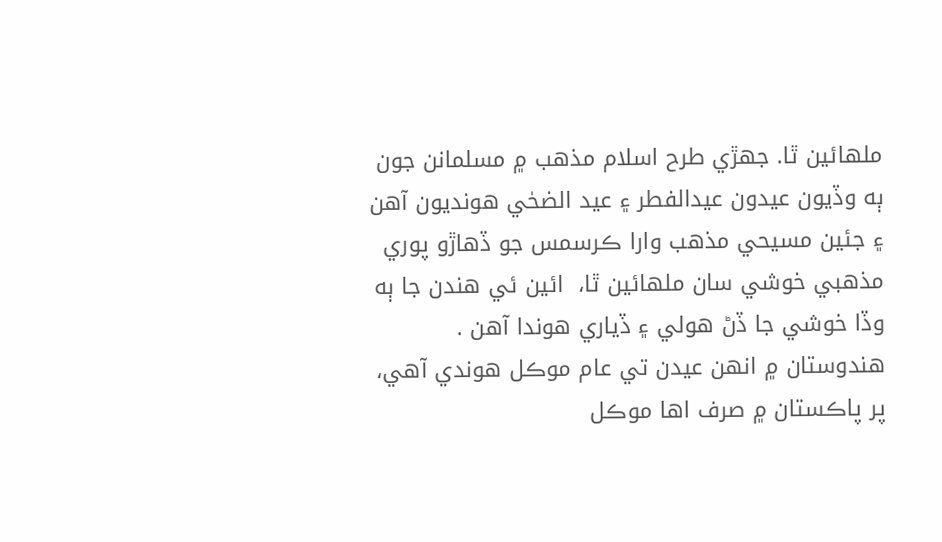ملھائين ٿا. جھڙي طرح اسلام مذھب ۾ مسلمانن جون ٻه وڏيون عيدون عيدالفطر ۽ عيد الضحٰي ھونديون آھن ۽ جئين مسيحي مذھب وارا ڪرسمس جو ڏھاڙو پوري مذھبي خوشي سان ملھائين ٿا،  ائين ئي ھندن جا ٻه وڏا خوشي جا ڏڻ ھولي ۽ ڏياري ھوندا آھن . ھندوستان ۾ انھن عيدن تي عام موڪل ھوندي آھي،  پر پاڪستان ۾ صرف اھا موڪل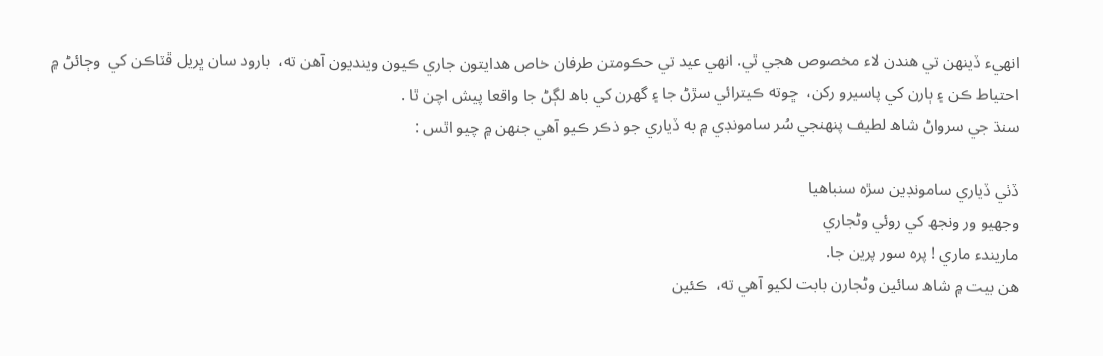انھيء ڏينھن تي ھندن لاء مخصوص ھجي ٿي. انھي عيد تي حڪومتن طرفان خاص ھدايتون جاري ڪيون وينديون آھن ته،  بارود سان ڀريل ڦٽاڪن کي  وڄائڻ ۾ احتياط ڪن ۽ ٻارن کي پاسيرو رکن،  ڇوته ڪيترائي سڙڻ جا ۽ گھرن کي باھ لڳڻ جا واقعا پيش اچن ٿا .
سنڌ جي سرواڻ شاھ لطيف پنھنجي سُر سامونڊي ۾ به ڏياري جو ذڪر ڪيو آھي جنھن ۾ چيو اٿس :

ڏٺي ڏياري سامونڊين سڙه سنباھيا
وجھيو ور ونجھ کي روئي وڻجاري
ماريندء ماري ! پره سور پرين جا.
ھن بيت ۾ شاھ سائين وڻجارن بابت لکيو آھي ته،  ڪئين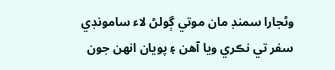وڻجارا سمنڊ مان موتي ڳولڻ لاء سامونڊي سفر تي نڪري ويا آھن ۽ پويان انھن جون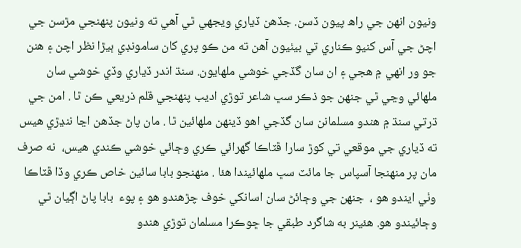ونيون انھن جي راھ پيون ڏسن. جڏھن ڏياري ويجھي ٿي آھي ته ونيون پنھنجي مڙسن جي اچڻ جي آس کنيو ڪناري تي بيٺيون آھن ته من ڪو پري کان سامونڊي ٻيڙا نظر اچن ۽ ھنن جو ور انھي ۾ ھجي ۽ ان سان گڏجي خوشي ملھايون. سنڌ اندر ڏياري وڏي خوشي سان ملھائي وڃي ٿي جنھن جو ذڪر سڀ شاعر توڙي اديب پنھنجي قلم ذريعي ڪن ٿا . امن جي ڌرتي سنڌ ۾ ھندو مسلمانن سان گڏجي اھو ڏينھن ملھائين ٿا . مان پاڻ جڏھن اڃا ننڍڙي ھيس ته ڏياري جي موقعي تي کوڙ سارا ڦٽاڪا گھرائي ڪري وڄائي خوشي ڪندي ھيس،  نه صرف مان پر منھنجا آسپاس جا مائٽ سڀ ملھائيندا ھئا . منھنجو بابا سائين خاص ڪري وڏا ڦٽاڪا وٺي ايندو ھو ،  جنھن جي وڄائڻ سان اسانکي خوف چڙھندو ھو ۽ پوء  بابا پاڻ اڳيان ٿي وڄائيندو ھو. ھئينر به شاگرد طبقي جا ڇوڪرا مسلمان توڙي ھندو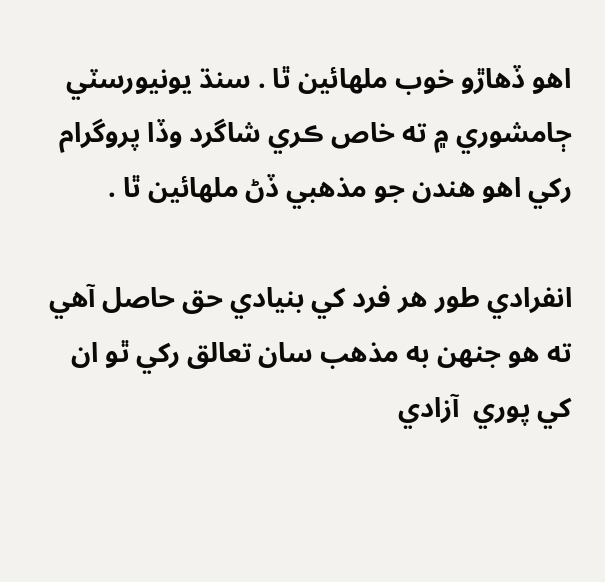اھو ڏھاڙو خوب ملھائين ٿا . سنڌ يونيورسٽي ڄامشوري ۾ ته خاص ڪري شاگرد وڏا پروگرام رکي اھو ھندن جو مذھبي ڏڻ ملھائين ٿا .

انفرادي طور ھر فرد کي بنيادي حق حاصل آھي ته ھو جنھن به مذھب سان تعالق رکي ٿو ان کي پوري  آزادي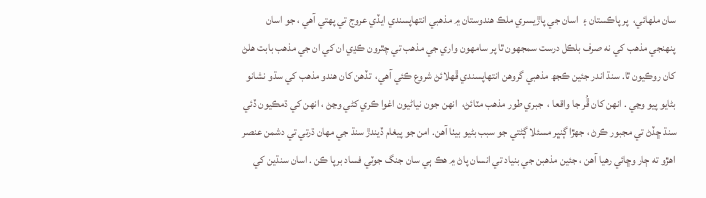سان ملھائي،  پر پاڪستان ۽  اسان جي پاڙيسري ملڪ ھندوستان ۾ مذھبي انتھاپسندي ايڏي عروج تي پھتي آھي ، جو اسان پنھنجي مذھب کي نه صرف بلڪل درست سمجھون ٿا پر سامھون واري جي مذھب تي چٿرون ڪڍي ان کي ان جي مذھب بابت ھلڻ کان روڪيون ٿا. سنڌ اندر جئين ڪجھ مذھبي گروھن انتھاپسندي ڦھلائڻ شروع ڪئي آھي،  تڏھن کان ھندو مذھب کي سڌو نشانو بڻايو پيو وڃي . انھن کان ڦُر جا واقعا ،  جبري طور مذھب مٽائڻ،  انھن جون نياڻيون اغوا ڪري کڻي وڃڻ ، انھن کي ڌمڪيون ڏئي سنڌ ڇڏڻ تي مجبور ڪرڻ ، جھڙا ڳنڀر مسئلا ڳڻتي جو سبب بڻيو بيٺا آھن. امن جو پيغام ڏيندڙ سنڌ جي مھان ڌرتي تي دشمن عنصر اھڙو ته ڄار وڇائي رھيا آھن ، جئين مذھبن جي بنياد تي انسان پاڻ ۾ ھڪ ٻي سان جنگ جوٽي فساد برپا ڪن . اسان سنڌين کي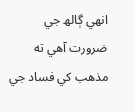انھي ڳالھ جي ضرورت آھي ته مذھب کي فساد جي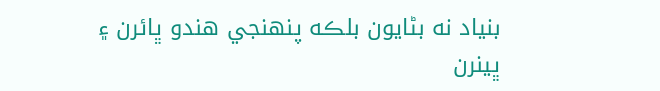بنياد نه بڻايون بلڪه پنھنجي ھندو ڀائرن ۽ ڀينرن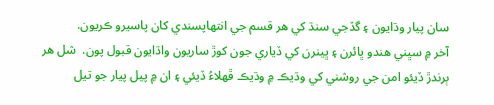سان پيار وڌايون ۽ گڏجي سنڌ کي ھر قسم جي انتھاپسندي کان پاسيرو ڪريون.
آخر ۾ سڀني ھندو ڀائرن ۽ ڀينرن کي ڏياري جون کوڙ ساريون واڌايون قبول پون.  شل ھر ٻرندڙ ڏيئو امن جي روشني کي وڌيڪ ۾ وڌيڪ ڦھلاءُ ڏيئي ۽ ان ۾ پيل پيار جو تيل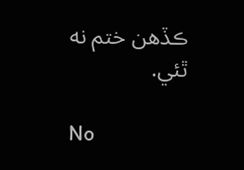ڪڏھن ختم نه ٿئي.

No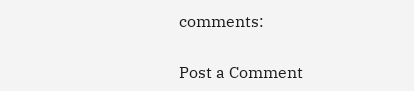comments:

Post a Comment